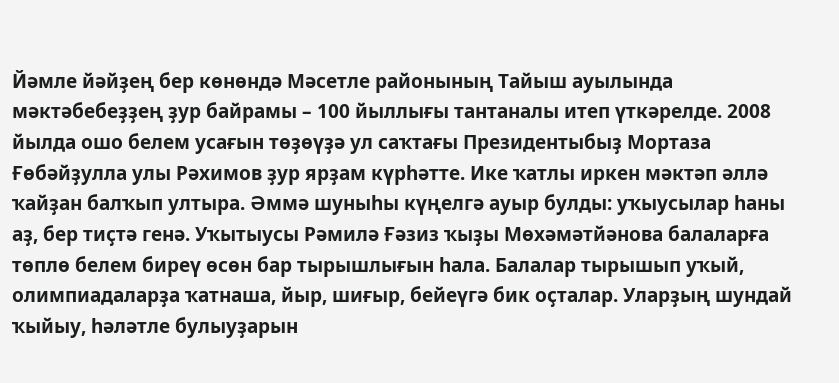Йәмле йәйҙең бер көнөндә Мәсетле районының Тайыш ауылында мәктәбебеҙҙең ҙур байрамы – 100 йыллығы тантаналы итеп үткәрелде. 2008 йылда ошо белем усағын төҙөүҙә ул саҡтағы Президентыбыҙ Мортаза Ғөбәйҙулла улы Рәхимов ҙур ярҙам күрһәтте. Ике ҡатлы иркен мәктәп әллә ҡайҙан балҡып ултыра. Әммә шуныһы күңелгә ауыр булды: уҡыусылар һаны аҙ, бер тиҫтә генә. Уҡытыусы Рәмилә Ғәзиз ҡыҙы Мөхәмәтйәнова балаларға төплө белем биреү өсөн бар тырышлығын һала. Балалар тырышып уҡый, олимпиадаларҙа ҡатнаша, йыр, шиғыр, бейеүгә бик оҫталар. Уларҙың шундай ҡыйыу, һәләтле булыуҙарын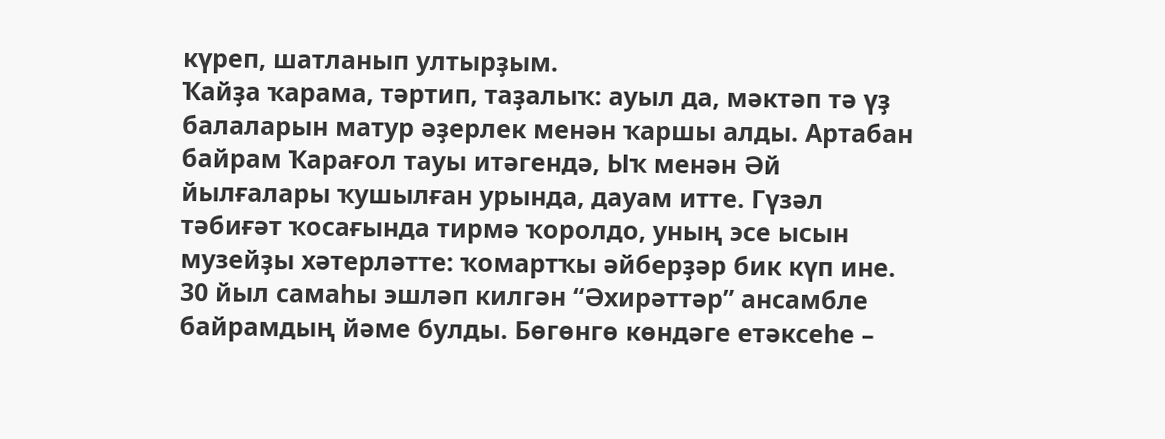күреп, шатланып ултырҙым.
Ҡайҙа ҡарама, тәртип, таҙалыҡ: ауыл да, мәктәп тә үҙ балаларын матур әҙерлек менән ҡаршы алды. Артабан байрам Ҡарағол тауы итәгендә, Ыҡ менән Әй йылғалары ҡушылған урында, дауам итте. Гүзәл тәбиғәт ҡосағында тирмә ҡоролдо, уның эсе ысын музейҙы хәтерләтте: ҡомартҡы әйберҙәр бик күп ине.
30 йыл самаһы эшләп килгән “Әхирәттәр” ансамбле байрамдың йәме булды. Бөгөнгө көндәге етәксеһе –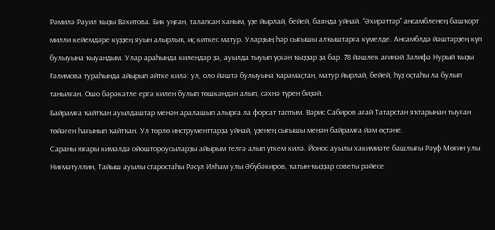Рәмилә Рауил ҡыҙы Вәхитова. Бик уңған, талапсан ханым, үҙе йырлай, бейей, баянда уйнай. “Әхирәттәр” ансамбленең башҡорт милли кейемдәре күҙҙең яуын алырлыҡ, иҫ киткес матур. Уларҙың һәр сығышы алҡыштарға күмелде. Ансамблдә йәштәрҙең күп булыуына ҡыуандым. Улар араһында килендәр ҙә, ауылда тыуып үҫкән ҡыҙҙар ҙа бар. 78 йәшлек ағинәй Зәлифә Нурый ҡыҙы Ғәлимова тураһында айырып әйтке килә: ул, оло йәштә булыуына ҡарамаҫтан, матур йырлай, бейей, һүҙ оҫтаһы ла булып танылған. Ошо бәрәкәтле ергә килен булып төшкәндән алып, сәхнә түрен биҙәй.
Байрамға ҡайтҡан ауылдаштар менән аралашып алырға ла форсат таптым. Вәрис Сабиров ағай Татарстан яҡтарынан тыуған төйәген һағынып ҡайтҡан. Ул төрлө инструменттарҙа уйнай, үҙенең сығышы менән байрамға йәм өҫтәне.
Сараны юғары кимәлдә ойоштороусыларҙы айырым телгә алып үткем килә. Йонос ауылы хакимиәте башлығы Рәүф Мөғин улы Ниғмәтуллин, Тайыш ауылы старостаһы Рәсүл Илһам улы Әбүбәкиров, ҡатын-ҡыҙҙар советы рәйесе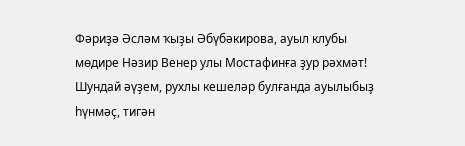Фәриҙә Әсләм ҡыҙы Әбүбәкирова, ауыл клубы мөдире Нәзир Венер улы Мостафинға ҙур рәхмәт! Шундай әүҙем, рухлы кешеләр булғанда ауылыбыҙ һүнмәҫ, тигән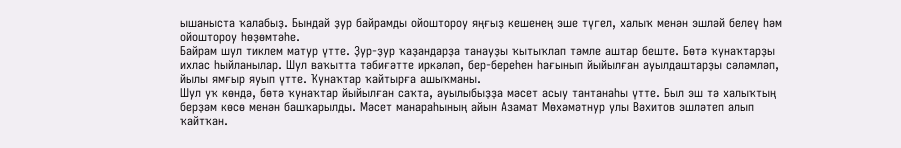ышаныста ҡалабыҙ. Бындай ҙур байрамды ойоштороу яңғыҙ кешенең эше түгел, халыҡ менән эшләй белеү һәм ойоштороу һөҙөмтәһе.
Байрам шул тиклем матур үтте. Ҙур-ҙур ҡаҙандарҙа танауҙы ҡытыҡлап тәмле аштар беште. Бөтә ҡунаҡтарҙы ихлас һыйланылар. Шул ваҡытта тәбиғәтте иркәләп, бер-береһен һағынып йыйылған ауылдаштарҙы сәләмләп, йылы ямғыр яуып үтте. Ҡунаҡтар ҡайтырға ашыҡманы.
Шул уҡ көндә, бөтә ҡунаҡтар йыйылған саҡта, ауылыбыҙҙа мәсет асыу тантанаһы үтте. Был эш тә халыҡтың берҙәм көсө менән башҡарылды. Мәсет манараһының айын Азамат Мөхәмәтнур улы Вәхитов эшләтеп алып ҡайтҡан.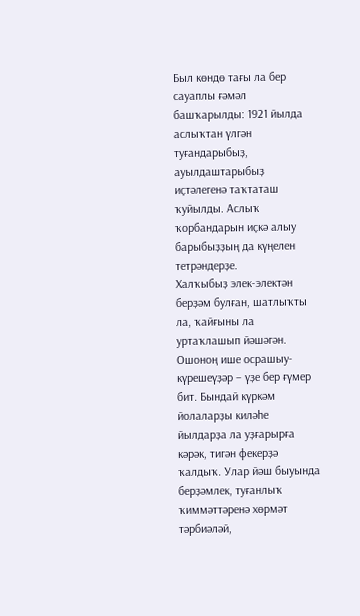Был көндө тағы ла бер сауаплы ғәмәл башҡарылды: 1921 йылда аслыҡтан үлгән туғандарыбыҙ, ауылдаштарыбыҙ иҫтәлегенә таҡтаташ ҡуйылды. Аслыҡ ҡорбандарын иҫкә алыу барыбыҙҙың да күңелен тетрәндерҙе.
Халҡыбыҙ элек-электән берҙәм булған, шатлыҡты ла, ҡайғыны ла уртаҡлашып йәшәгән. Ошоноң ише осрашыу-күрешеүҙәр – үҙе бер ғүмер бит. Бындай күркәм йолаларҙы киләһе йылдарҙа ла уҙғарырға кәрәк, тигән фекерҙә ҡалдыҡ. Улар йәш быуында берҙәмлек, туғанлыҡ ҡиммәттәренә хөрмәт тәрбиәләй,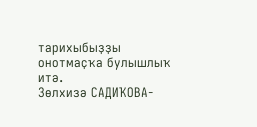тарихыбыҙҙы онотмаҫҡа булышлыҡ итә.
Зөлхизә САДИҠОВА-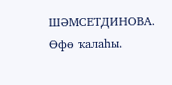ШӘМСЕТДИНОВА.
Өфө ҡалаһы.